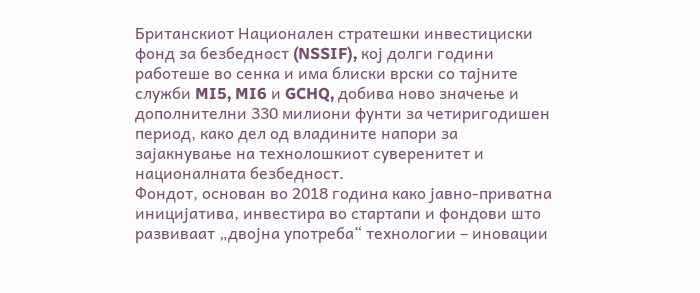Британскиот Национален стратешки инвестициски фонд за безбедност (NSSIF), кој долги години работеше во сенка и има блиски врски со тајните служби MI5, MI6 и GCHQ, добива ново значење и дополнителни 330 милиони фунти за четиригодишен период, како дел од владините напори за зајакнување на технолошкиот суверенитет и националната безбедност.
Фондот, основан во 2018 година како јавно-приватна иницијатива, инвестира во стартапи и фондови што развиваат „двојна употреба“ технологии – иновации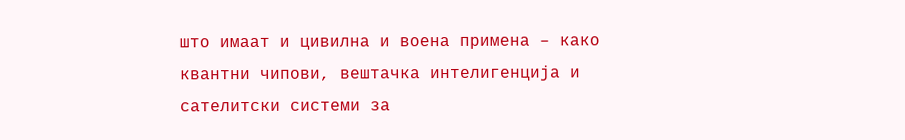што имаат и цивилна и воена примена – како квантни чипови, вештачка интелигенција и сателитски системи за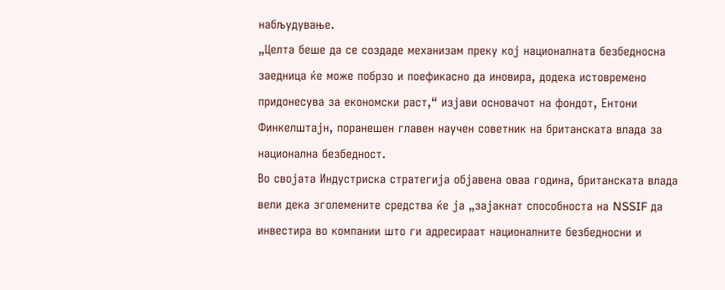набљудување.
„Целта беше да се создаде механизам преку кој националната безбедносна заедница ќе може побрзо и поефикасно да иновира, додека истовремено придонесува за економски раст,“ изјави основачот на фондот, Ентони Финкелштајн, поранешен главен научен советник на британската влада за национална безбедност.
Во својата Индустриска стратегија објавена оваа година, британската влада вели дека зголемените средства ќе ја „зајакнат способноста на NSSIF да инвестира во компании што ги адресираат националните безбедносни и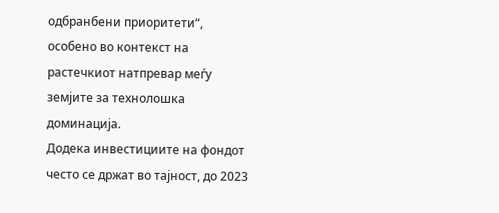одбранбени приоритети“, особено во контекст на растечкиот натпревар меѓу земјите за технолошка доминација.
Додека инвестициите на фондот често се држат во тајност, до 2023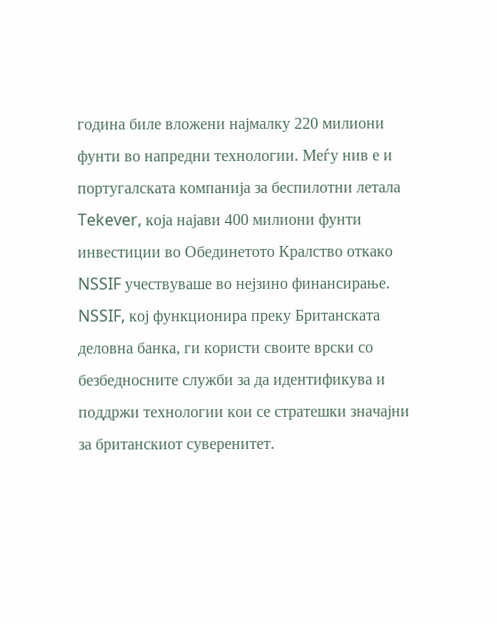година биле вложени најмалку 220 милиони фунти во напредни технологии. Меѓу нив е и португалската компанија за беспилотни летала Tekever, која најави 400 милиони фунти инвестиции во Обединетото Кралство откако NSSIF учествуваше во нејзинo финансирање.
NSSIF, кој функционира преку Британската деловна банка, ги користи своите врски со безбедносните служби за да идентификува и поддржи технологии кои се стратешки значајни за британскиот суверенитет.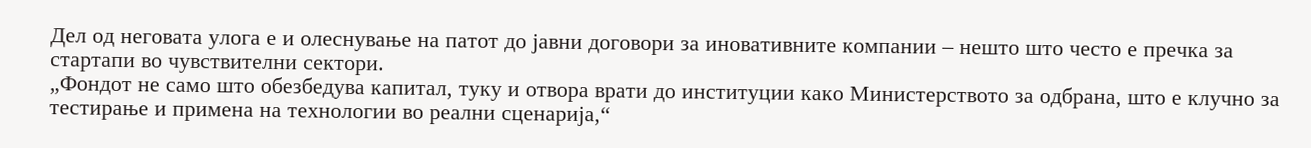Дел од неговата улога е и олеснување на патот до јавни договори за иновативните компании – нешто што често е пречка за стартапи во чувствителни сектори.
„Фондот не само што обезбедува капитал, туку и отвора врати до институции како Министерството за одбрана, што е клучно за тестирање и примена на технологии во реални сценарија,“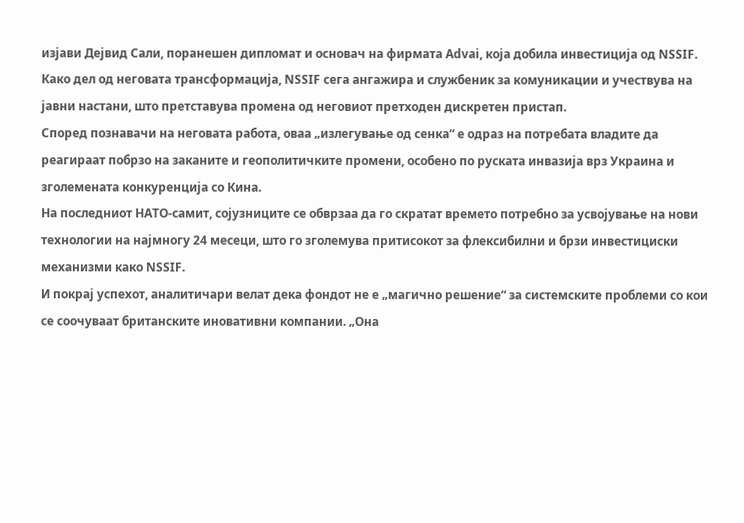изјави Дејвид Сали, поранешен дипломат и основач на фирмата Advai, која добила инвестиција од NSSIF.
Како дел од неговата трансформација, NSSIF сега ангажира и службеник за комуникации и учествува на јавни настани, што претставува промена од неговиот претходен дискретен пристап.
Според познавачи на неговата работа, оваа „излегување од сенка“ е одраз на потребата владите да реагираат побрзо на заканите и геополитичките промени, особено по руската инвазија врз Украина и зголемената конкуренција со Кина.
На последниот НАТО-самит, сојузниците се обврзаа да го скратат времето потребно за усвојување на нови технологии на најмногу 24 месеци, што го зголемува притисокот за флексибилни и брзи инвестициски механизми како NSSIF.
И покрај успехот, аналитичари велат дека фондот не е „магично решение“ за системските проблеми со кои се соочуваат британските иновативни компании. „Она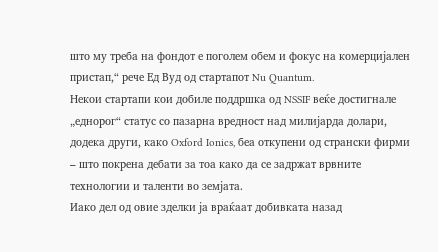што му треба на фондот е поголем обем и фокус на комерцијален пристап,“ рече Ед Вуд од стартапот Nu Quantum.
Некои стартапи кои добиле поддршка од NSSIF веќе достигнале „еднорог“ статус со пазарна вредност над милијарда долари, додека други, како Oxford Ionics, беа откупени од странски фирми – што покрена дебати за тоа како да се задржат врвните технологии и таленти во земјата.
Иако дел од овие зделки ја враќаат добивката назад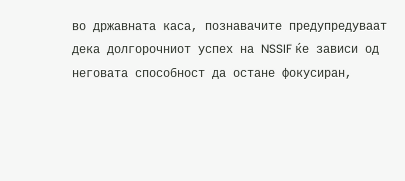во државната каса, познавачите предупредуваат дека долгорочниот успех на NSSIF ќе зависи од неговата способност да остане фокусиран,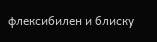флексибилен и блиску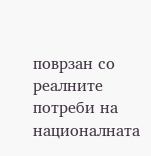поврзан со реалните потреби на националната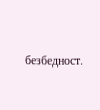безбедност.